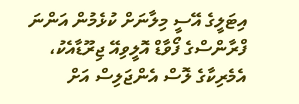އިޓަލީގެ އޭސީ މިލާނަށް ކުޅެމުން އަންނަ ފްރާންސްގެ ފޯވާޑް އޮލީވިއޭ ޖިރޫޑާއެކު، އެމެރިކާގެ ލޮސް އެންޖަލިސް އަށް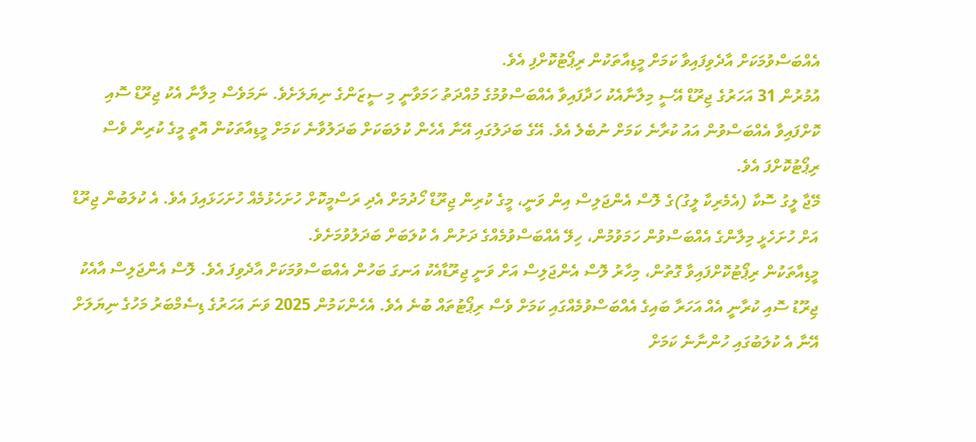އެއްބަސްވުމަކަށް އާދެވިފައިވާ ކަމަށް މީޑިއާތަކުން ރިޕޯޓުކޮށްފި އެވެ.
އުމުރުން 31 އަހަރުގެ ޖިރޫޑް އޭސީ މިލާނާއެކު ހަދާފައިވާ އެއްބަސްވުމުގެ މުއްދަތު ހަމަވާނީ މި ސީޒަންގެ ނިޔަލަށެވެ. ނަމަވެސް މިލާނާ އެކު ޖިރޫޑް ސޮއި ކޮށްފައިވާ އެއްބަސްވުން އައު ކުރާނެ ކަމަށް ނުބެލެ އެވެ. އޭގެ ބަދަލުގައި އޭނާ އެހެން ކުލަބަކަށް ބަދަލުވާނެ ކަމަށް މީޑިއާތަކުން އޮތީ މީގެ ކުރިން ވެސް ރިޕޯޓުކޮށްފަ އެވެ.
މޭޖާ ލީގު ސޮކާ (އެމެރިކާ ލީގު)ގެ ލޮސް އެންޖަލިސް އިން ވަނީ، މީގެ ކުރިން ޖިރޫޑް ހޯދުމަށް އެދި ރަސްމީކޮށް ހުށަހެޅުމެއް ހުށަހަޅައިފަ އެވެ. އެ ކުލަބުން ޖިރޫޑް އަށް ހުށަހެޅީ މިލާންގެ އެއްބަސްވުން ހަމަވުމުން، ހިލޭ އެއްބަސްވުމެއްގެ ދަށުން އެ ކުލަބަށް ބަދަލުވުމަށެވެ.
މީޑިއާތަކުން ރިޕޯޓުކޮށްފައިވާ ގޮތުން، މިހާރު ލޮސް އެންޖަލިސް އަށް ވަނީ ޖިރޫޑާއެކު އަނގަ ބަހުން އެއްބަސްވުމަކަށް އާދެވިފަ އެވެ. ލޮސް އެންޖަލިސް އާއެކު ޖިރޫޑު ސޮއި ކުރާނީ އެއް އަހަރާ ބައިގެ އެއްބަސްވުމެއްގައި ކަމަށް ވެސް ރިޕޯޓުތައް ބުނެ އެވެ. އެހެންކަމުން 2025 ވަނަ އަހަރުގެ ޑިސެމްބަރު މަހުގެ ނިޔަލަށް އޭނާ އެ ކުލަބުގައި ހުންނާނެ ކަމަށް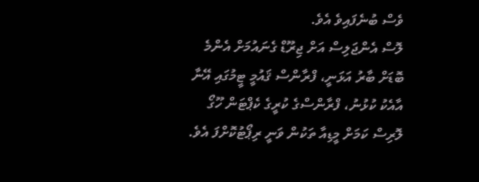ވެސް ބުނެފައިވެ އެވެ.
ލޮސް އެންޖަލިސް އަށް ޖިރޫޑް ގެނައުމަށް އެންމެ ބޮޑަށް ބާރު އަޅަނީ، ފްރާންސް ޤައުމީ ޓީމުގައި އޭނާ އާއެކު ކުޅުނު، ފްރާންސްގެ ކުރީގެ ކެޕްޓަން ހޫގޯ ލޮރިސް ކަމަށް މީޑިއާ ތަކުން ވަނީ ރިޕޯޓުކޮށްފަ އެވެ.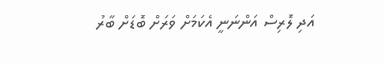އަދި ލޮރިސް އަންނަނީ އެކަމަށް ވަރަށް ބޮޑަށް ބާރު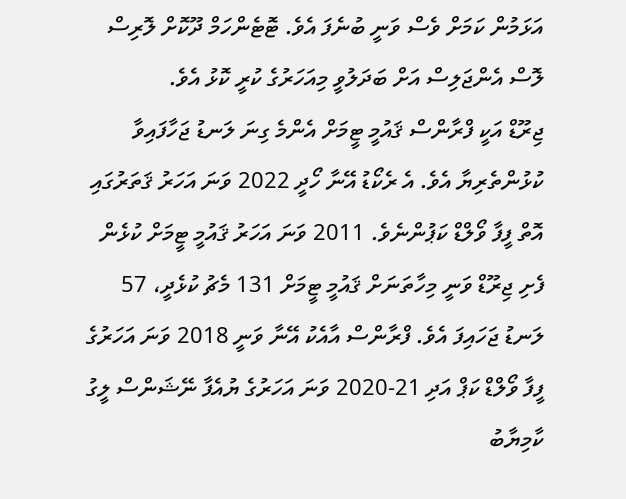އަޅަމުން ކަމަށް ވެސް ވަނީ ބުނެފަ އެވެ. ޓޮޓެންހަމް ދޫކޮށް ލޮރިސް ލޮސް އެންޖަލިސް އަށް ބަދަލުވީ މިއަހަރުގެ ކުރީ ކޮޅު އެވެ.
ޖިރޫޑް އަކީ ފްރާންސް ޤައުމީ ޓީމަށް އެންމެ ގިނަ ލަނޑު ޖަހާފައިވާ ކުޅުންތެރިޔާ އެވެ. އެ ރެކޯޑު އޭނާ ހޯދީ 2022 ވަނަ އަހަރު ޤަތަރުގައި އޮތް ފީފާ ވޯލްޑް ކަޕުންނެވެ. 2011 ވަނަ އަހަރު ޤައުމީ ޓީމަށް ކުޅެން ފެށި ޖިރޫޑް ވަނީ މިހާތަނަށް ޤައުމީ ޓީމަށް 131 މެޗު ކުޅެދީ، 57 ލަނޑު ޖަހައިފަ އެވެ. ފްރާންސް އާއެކު އޭނާ ވަނީ 2018 ވަނަ އަހަރުގެ ފީފާ ވޯލްޑް ކަޕް އަދި 21-2020 ވަނަ އަހަރުގެ ޔުއެފާ ނޭޝަންސް ލީގު ކާމިޔާބު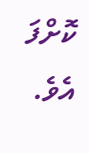ކޮށްފަ އެވެ.